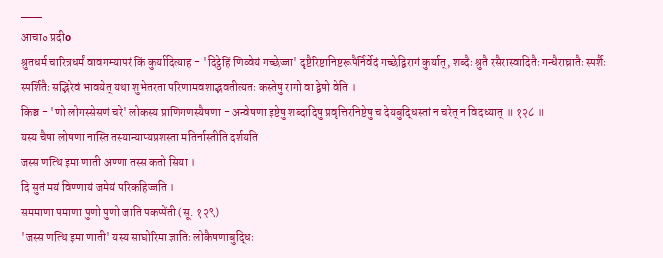___
आचा० प्रदीο
श्रुतधर्म चारित्रधर्मं वावगम्यापरं किं कुर्यादित्याह - 'दिट्ठेहिं णिव्वेयं गच्छेज्जा' दृष्टैरिष्टानिष्टरूपैर्निर्वेदं गच्छेद्विरागं कुर्यात्, शब्दैः श्रुतै रसैरास्वादितैः गन्धैराघ्रातैः स्पर्शैः स्पर्शितैः सद्भिरेवं भावयेत् यथा शुभेतरता परिणामवशाद्भवतीत्यतः कस्तेषु रागो वा द्वेषो वेति ।
किञ्च - 'णो लोगस्सेसणं चरे' लोकस्य प्राणिगणस्यैषणा - अन्वेषणा इष्टेषु शब्दादिषु प्रवृत्तिरनिष्टेषु च देयबुद्धिस्तां न चरेत् न विदध्यात् ॥ १२८ ॥
यस्य चैषा लोषणा नास्ति तस्यान्याप्यप्रशस्ता मतिर्नास्तीति दर्शयति
जस्स णत्थि इमा णाती अण्णा तस्स कतो सिया ।
दि सुतं मयं विण्णायं जमेयं परिकहिज्जति ।
सममाणा पमाणा पुणो पुणो जाति पकप्पेंती (सू. १२९)
'जस्स णत्थि इमा णाती' यस्य साघोरिमा ज्ञातिः लोकैषणाबुद्धिः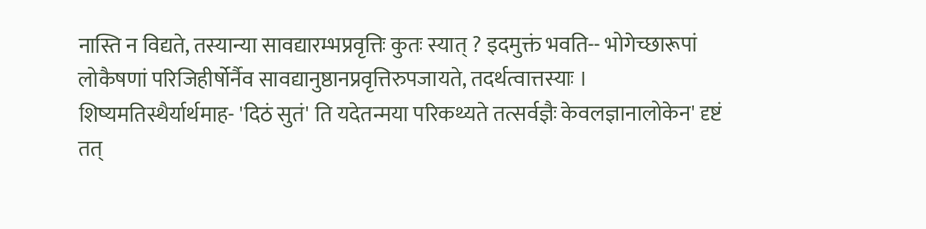नास्ति न विद्यते, तस्यान्या सावद्यारम्भप्रवृत्तिः कुतः स्यात् ? इदमुक्तं भवति-- भोगेच्छारूपां लोकैषणां परिजिहीर्षोर्नैव सावद्यानुष्ठानप्रवृत्तिरुपजायते, तदर्थत्वात्तस्याः । शिष्यमतिस्थैर्यार्थमाह- 'दिठं सुतं' ति यदेतन्मया परिकथ्यते तत्सर्वज्ञैः केवलज्ञानालोकेन' दृष्टं तत्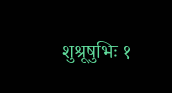शुश्रूषुभिः १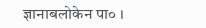ज्ञानाबलोकेन पा० ।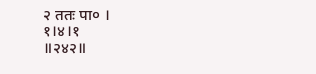२ ततः पा० ।
१।४।१
॥२४२॥